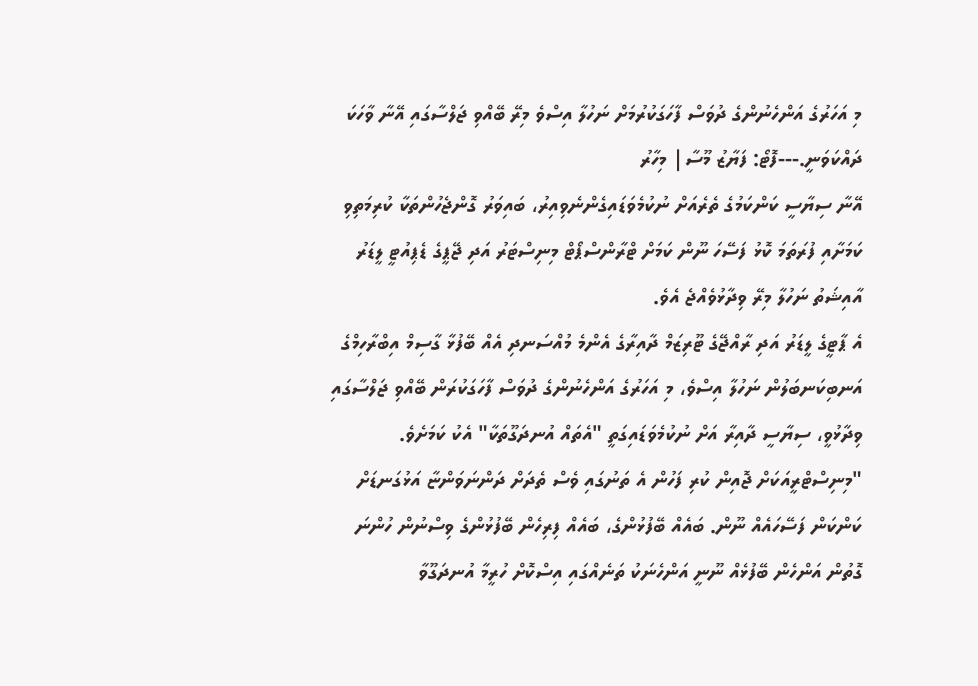މި އަހަރުގެ އަންހެނުންގެ ދުވަސް ފާހަގަކުރުމަށް ނަހުލާ އިސްވެ މިރޭ ބޭއްވި ޖަލްސާގައި އޭނާ ވާހަކަ ދައްކަވަނީ.---ފޮޓޯ: ފަޔާޒު މޫސާ| މިހާރު
އޭނާ ސިޔާސީ ކަންކަމުގެ ތެރެއަށް ނުކުމެވަޑައިގެންނެވިއިރު، ބައިވަރު ގޮންޖެހުންތަކާ ކުރިމަތިވި ކަމަށާއި ފުރަތަމަ ކޮޅު ފަސޭހަ ނޫން ކަމަށް ޓްރާންސްޕޯޓް މިނިސްޓަރު އަދި ޖޭޕީގެ ޑެޕިއުޓީ ލީޑަރު އާއިޝަތު ނަހުލާ މިރޭ ވިދާޅުވެއްޖެ އެވެ.
އެ ޕާޓީގެ ލީޑަރު އަދި ރާއްޖޭގެ ޓޫރިޒަމް ދާއިރާގެ އެންމެ މުއްސަނދި އެއް ބޭފުޅާ ގާސިމް އިބްރާހިމްގެ އަނބިކަނބަލުން ނަހުލާ އިސްވެ، މި އަހަރުގެ އަންހެނުންގެ ދުވަސް ފާހަގަކުރަން ބޭއްވި ޖަލްސާގައި ވިދާޅުވީ، ސިޔާސީ ދާއިރާ އަށް ނުކުމެވަޑައިގަތީ "އެތައް އުނދަގޫތަކާ" އެކު ކަމަށެވެ.
"މިނިސްޓްރީއަކަށް ޖޮއިން ކުރި ފަހުން އެ ތަނުގައި ވެސް ތެދަށް ދަންނަވަންޏާ އަޅުގަނޑަށް ކަންކަން ފަސޭހައެއް ނޫން. ބައެއް ބޭފުޅުންގެ، ބައެއް ފިރިހެން ބޭފުޅުންގެ ވިސްނުން ހުންނަ ގޮތުން އަންހެން ބޭފުޅެއް ނޫނީ އަންހެނަކު ތަނެއްގައި އިސްކޮށް ހުރީމާ އުނދަގޫވާ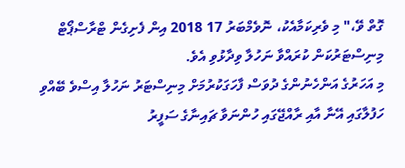ގޮތް ވޭ،" މި ވެރިކަމާއެކު، ނޮވެމްބަރު 17 2018 އިން ފެށިގެން ޓްރާސްޕޯޓް މިނިސްޓަރުކަން ކުރައްވާ ނަހުލާ ވިދާޅުވި އެވެ.
މި އަހަރުގެ އަންހެނުންގެ ދުވަސް ފާހަގަކުރުމަށް މިނިސްޓަރު ނަހުލާ އިސްވެ ބޭއްވި ހަފުލާގައި އޭނާ އާއި ރާއްޖޭގައި ހުންނަވާ ޗައިނާގެ ސަފީރު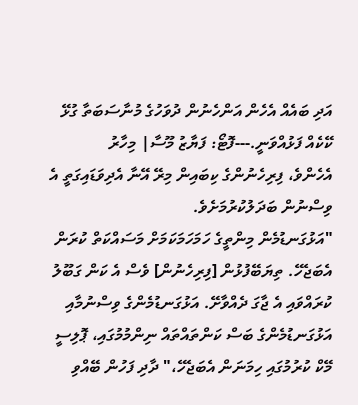އަދި ބައެއް އެހެން އަންހެނުން ދުވަހުގެ މުނާސަބަތާ ގުޅޭ ކޭކެއް ފަޅުއްވަނީ.---ފޮޓޯ: ފަޔާޒު މޫސާ| މިހާރު
އެހެންވެ، ފިރިހެނުންގެ ކިބައިން މިރޭ އޭނާ އެދިވަޑައިގަތީ އެ ވިސްނުން ބަދަލުކުރުމަށެވެ.
"އަޅުގަނޑުމެން މިންތީގެ ހަމަހަމަކަމަށް މަސައްކަތް ކުރަން އެބަޖެހޭ. ތިޔަބޭފުޅުން [ފިރިހެނުން] ވެސް އެ ކަން ގަބޫލު ކުރައްވައި އެ ޖާގަ ދެއްވާށޭ. އަޅުގަނޑުމެންގެ ވިސްނުމާއި އަޅުގަނޑުމެންގެ ބަސް ކަންތައްތައް ނިންމުމުގައި، ޕޮލިސީ މޭކް ކުރުމުގައި ހިމަނަން އެބަޖެހޭ،" ދާދި ފަހުން ބޭއްވި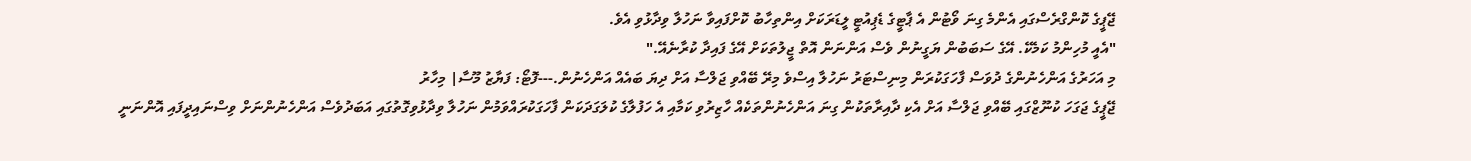ޖޭޕީގެ ކޮންގްރެސްގައި އެންމެ ގިނަ ވޯޓުން އެ ޕާޓީގެ ޑެޕިއުޓީ ލީޑަރަކަށް އިންތިހާބު ކޮށްފައިވާ ނަހުލާ ވިދާޅުވި އެވެ.
"އެއީ މުހިންމު ކަމެކޭ. އޭގެ ސަބަބުން ޔަގީނުން ވެސް އަންނަން އޮތް ޖީލުތަކަށް އޭގެ ފައިދާ ކުރާނެއޭ."
މި އަހަރުގެ އަންހެނުންގެ ދުވަސް ފާހަގަކުރަން މިނިސްޓަރު ނަހުލާ އިސްވެ މިރޭ ބޭއްވި ޖަލްސާ އަށް ދިޔަ ބައެއް އަންހެނުން.---ފޮޓޯ: ފަޔާޒު މޫސާ| މިހާރު
ޖޭޕީގެ ޖަގަހަ ކުނޫޒްގައި ބޭއްވި ޖަލްސާ އަށް އެކި ދާއިރާތަކުން ގިނަ އަންހެނުންތަކެއް ހާޒިރުވި ކަމާއި އެ ހަފުލާގެ ކުލަގަދަކަން ފާހަގަކުރައްވަމުން ނަހުލާ ވިދާޅުވިގޮތުގައި އަބަދުވެސް އަންހެނުންނަށް ވިސްނައިދީފައި އޮންނަނީ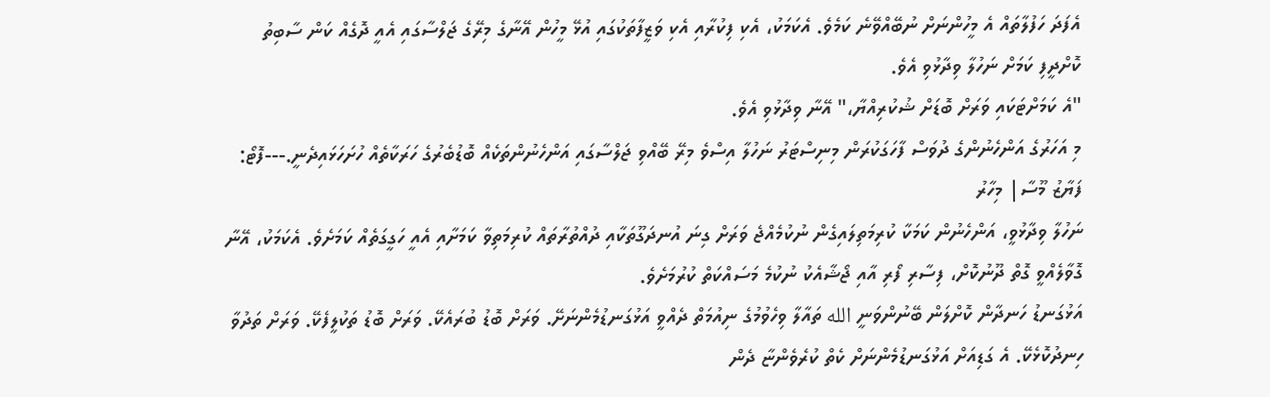އެފަދަ ހަފުލާތައް އެ މީހުންނަށް ނުބޭއްވޭނެ ކަމެވެ. އެކަމަކު، އެކި ފިކުރާއި އެކި ވަޒީފާތަކުގައި އުޅޭ މީހުން އޭނާގެ މިރޭގެ ޖަލްސާގައި އެއީ ދޮގެއް ކަން ސާބިތު ކޮށްދީފި ކަމަށް ނަހުލާ ވިދާޅުވި އެވެ.
"އެ ކަމަށްޓަކައި ވަރަށް ބޮޑަށް ޝުކުރިއްޔާ،" އޭނާ ވިދާޅުވި އެވެ.
މި އަހަރުގެ އަންހެނުންގެ ދުވަސް ފާހަގަކުރަން މިނިސްޓަރު ނަހުލާ އިސްވެ މިރޭ ބޭއްވި ޖަލްސާގައި އަންހެނުންތަކެއް ބޮޑުބެރުގެ ހަރަކާތެއް ހުށަހަޅައިދެނީ.---ފޮޓޯ: ފަޔާޒު މޫސާ| މިހާރު
ނަހުލާ ވިދާޅުވީ، އަންހެނުން ކަމަކާ ކުރިމަތިލައިގެން ނުކުމެއްޖެ ވަރަށް ގިނަ އުނދަގޫތަކާއި ދުއްތުރާތައް ކުރިމަތިވާ ކަމަށާއި އެއީ ހަގީގަތެއް ކަމަށެވެ. އެކަމަކު، އޭނާ ގޮވާލެއްވީ ގޮތް ދޫނުކޮށް، ފިސާރި ފޯރި އާއި ޖޯޝާއެކު ނުކުމެ މަސައްކަތް ކުރުމަށެވެ.
އަޅުގަނޑު ހަނދާން ކޮށްލަން ބޭނުންވަނީ الله ތައާލާ ވިހެވުމުގެ ނިއުމަތް ދެއްވީ އަޅުގަނޑުމެންނަށޭ. ވަރަށް ބޮޑު ބުރައެކޭ. ވަރަށް ބޮޑު ތަކުލީފެކޭ. ވަރަށް ތަދުވާ ހިނދުކޮޅެކޭ. އެ ގަޑިއަށް އަޅުގަނޑުމެންނަށް ކެތް ކުރެވެންޏާ ދެން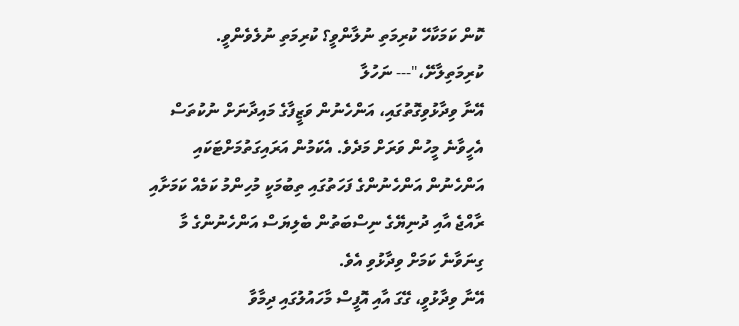ކޮން ކަމަކާހޭ ކުރިމަތި ނުލާންވީ؟ ކުރިމަތި ނުލެވެންވީ. ކުރިމަތިލާށޭ،"--- ނަހުލާ
އޭނާ ވިދާޅުވިގޮތުގައި، އަންހެނުން ވަޒީފާގެ މައިދާނަށް ނުކުތަސް އެހީވާނެ މީހުން ވަރަށް މަދެވެ. އެކަމުން އަރައިގަތުމަށްޓަކައި އަންހެނުން އަންހެނުންގެ ފަހަތުގައި ތިބުމަކީ މުހިންމު ކަމެއް ކަމަށާއި ރާއްޖެ އާއި ދުނިޔޭގެ ނިސްބަތުން ބެލިޔަސް އަންހެނުންގެ މާ ގިނަވާނެ ކަމަށް ވިދާޅުވި އެވެ.
އޭނާ ވިދާޅުވީ، ގޭގަ އާއި އޮފީސް މާހައުލުގައި ދިމާވާ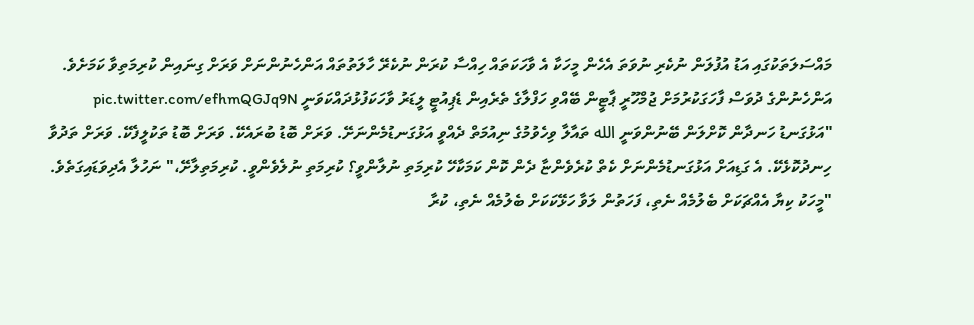މައްސަލަތަކުގައި އަޑު އުފުލަން ނުކެރި ނުވަތަ އެހެން މީހަކާ އެ ވާހަކަތައް ހިއްސާ ކުރަން ނުކެރޭ ހާލަތުތައް އަންހެނުންނަށް ވަރަށް ގިނައިން ކުރިމަތިވާ ކަމަށެވެ.
އަންހެނުންގެ ދުވަސް ފާހަގަކުރުމަށް ޖުމްހޫރީ ޕާޓީން ބޭއްވި ހަފްލާގެ ތެރެއިން ޑެޕިއުޓީ ލީޑަރު ވާހަކަފުޅުދައްކަވަނީ pic.twitter.com/efhmQGJq9N
"އަޅުގަނޑު ހަނދާން ކޮށްލަން ބޭނުންވަނީ الله ތައާލާ ވިހެވުމުގެ ނިއުމަތް ދެއްވީ އަޅުގަނޑުމެންނަށޭ. ވަރަށް ބޮޑު ބުރައެކޭ. ވަރަށް ބޮޑު ތަކުލީފެކޭ. ވަރަށް ތަދުވާ ހިނދުކޮޅެކޭ. އެ ގަޑިއަށް އަޅުގަނޑުމެންނަށް ކެތް ކުރެވެންޏާ ދެން ކޮން ކަމަކާހޭ ކުރިމަތި ނުލާންވީ؟ ކުރިމަތި ނުލެވެންވީ. ކުރިމަތިލާށޭ،" ނަހުލާ އެދިވަޑައިގަތެވެ.
"މީހަކު ކިޔާ އެއްޗަކަށް ބެލުމެއް ނެތި، ފަހަތުން ލަވާ ހަޅޭކަކަށް ބެލުމެއް ނެތި، ކުރާ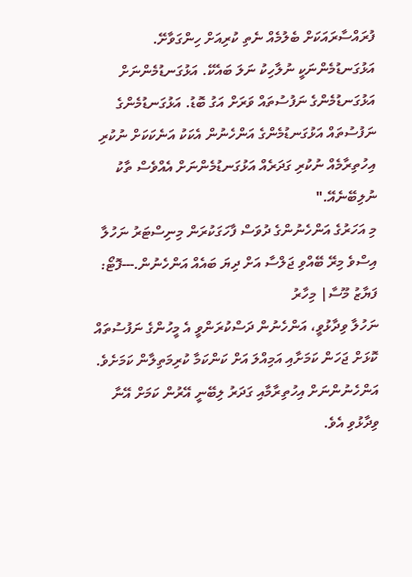ފުރައްސާރައަކަށް ބެލުމެއް ނެތި ކުރިއަށް ހިންގަވާށޭ. އަޅުގަނޑުމެންނަކީ ނުލާހިކު ނަލަ ބައެކޭ. އަޅުގަނޑުމެންނަށް އަޅުގަނޑުމެންގެ ނަފުސުތައް ވަރަށް އަގު ބޮޑު. އަޅުގަނޑުމެންގެ ނަފުސުތައް އަޅުގަނޑުމެންގެ އަންހެނުން އެކަކު އަނެކަކަށް ނުކުރި އިހުތިރާމެއް ނުކުރި ގަދަރެއް އަޅުގަނޑުމެންނަށް އެއްވެސް ތާކު ނުލިބޭނެއޭ."
މި އަހަރުގެ އަންހެނުންގެ ދުވަސް ފާހަގަކުރަން މިނިސްޓަރު ނަހުލާ އިސްވެ މިރޭ ބޭއްވި ޖަލްސާ އަށް ދިޔަ ބައެއް އަންހެނުން.---ފޮޓޯ: ފަޔާޒު މޫސާ| މިހާރު
ނަހުލާ ވިދާޅުވީ، އަންހެނުން ދަސްކުރަންވީ އެ މީހުންގެ ނަފުސުތައް ކޮޅަށް ޖަހަން ކަމަށާއި އަމިއްލަ އަށް ކަންކަމާ ކުރިމަތިލާން ކަމަށެވެ. އަންހެނުންނަށް އިހުތިރާމާއި ގަދަރު ލިބޭނީ އޭރުން ކަމަށް އޭނާ ވިދާޅުވި އެވެ.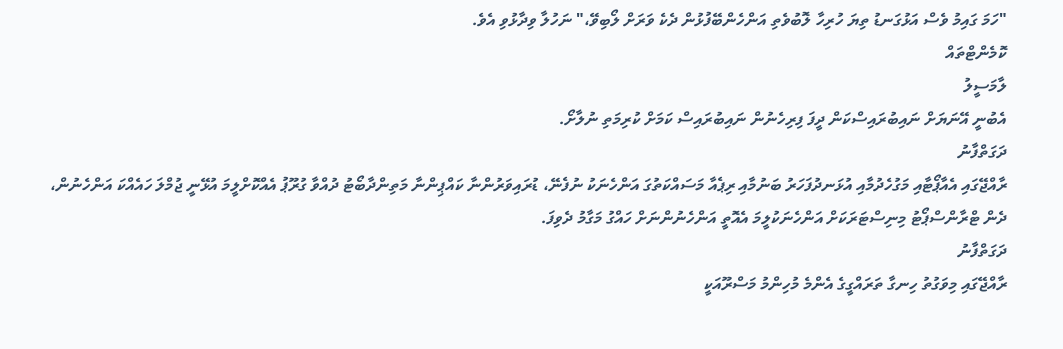"ހަމަ ގައިމު ވެސް އަޅުގަނޑު ތިޔަ ހުރިހާ ލޮބުވެތި އަންހެންބޭފުޅުން ދެކެ ވަރަށް ލޯބިވޭ،" ނަހުލާ ވިދާޅުވި އެވެ.
ކޮމެންޓްތައް
ލާމަސީލު
އެބުނީ އޭނަޔަށް ނައިބުރައިސްކަން ދީފަ ފިރިހެނުން ނައިބުރައިސް ކަމަށް ކުރިމަތި ނުލާށޯ.
ދަގަތްފާނު
ރާއްޖޭގައި އެއާޕޯޓާއި މަގުހެދުމާއި އުޅަނދުފަހަރު ބަނުމާއި ރިޕެއާ މަސައްކަތުގަ އަންހެނަކު ނުފެނޭ، ޑުރައިވަރުންނާ ކައްޕިންނާ މަތިންދާބޯޓު ދުއްވާ ގުރޫޕު އެއްކޮށްލީމަ އުޅޭނީ ޖުމްލަ ހައެއްކަ އަންހެނުން، ދެން ޓްރާންސްޕޯޓު މިނިސްޓަރަކަށް އަންހެނަކުލީމަ އެއޮތީ އަންހެނުންނަށް ހައްގު މަގާމު ދެވިފަ.
ދަގަތްފާނު
ރާއްޖޭގައި މިވަގުތު ހިނގާ ތަރައްގީގެ އެންމެ މުހިންމު މަސްރޫއަކީ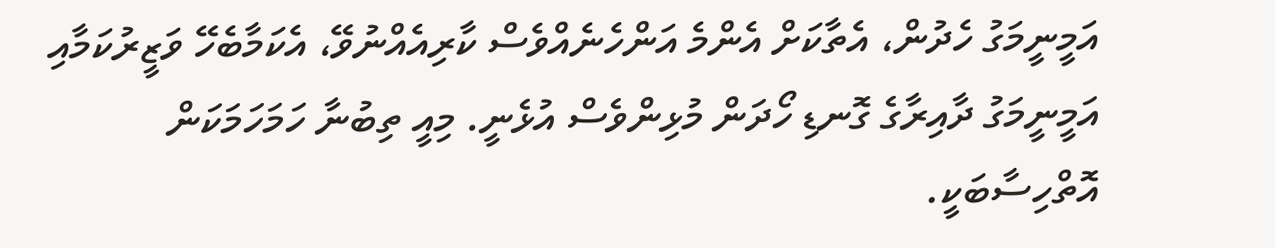އަމީނީމަގު ހެދުން، އެތާކަށް އެންމެ އަންހެނެއްވެސް ކާރިއެއްނުވޭ، އެކަމާބެހޭ ވަޒީރުކަމާއި އަމީނީމަގު ދާއިރާގެ ގޮނޑި ހޯދަން މުޅިންވެސް އުޅެނީ. މިއީ ތިބުނާ ހަމަހަމަކަން އޮތްހިސާބަކީ.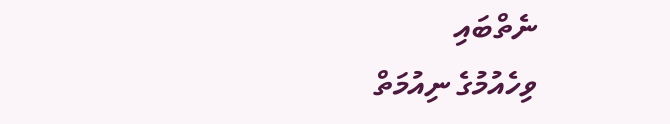ނެތްބައި
ވިހެއުމުގެ ނިއުމަތް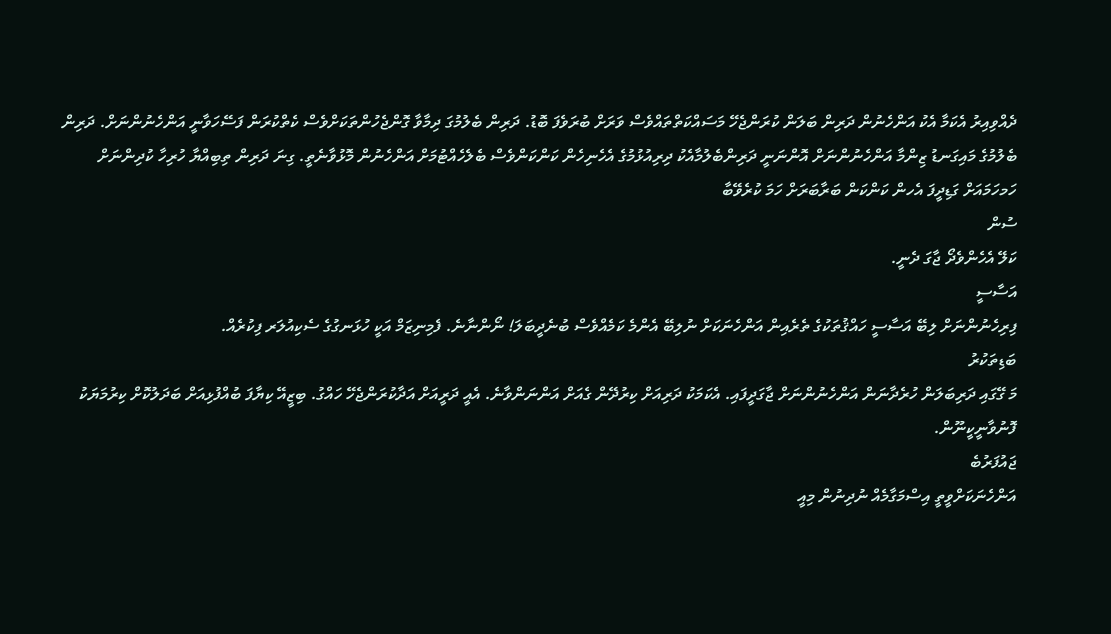ދެއްވިއިރު އެކަމާ އެކު އަންހެނުން ދަރިން ބަލަން ކުރަންޖެހޭ މަސައްކަތްތައްވެސް ވަރަށް ބުރަވެފަ ބޮޑު. ދަރިން ބެލުމުގަ ދިމާވާ ގޮންޖެހުންތަކަށްވެސް ކެތްކުރަން ފަސޭހަވާނީ އަންހެނުންނަށް. ދަރިން ބެލުމުގެ މައިގަނޑު ޒިންމާ އަންހެނުންނަށް އޮންނަނީ ދަރިންބެލުމާއެކު ދިރިއުޅުމުގެ އެހެނިހެން ކަންކަންވެސް ބެލެހެއްޓުމަށް އަންހެނުން މޮޅުވާނެތީ. ގިނަ ދަރިން ތިބިއްޔާ ހުރިހާ ކުދިންނަށް ހަމހަމައަށް ގަޑިދީފަ އެހން ކަންކަން ބަރާބަރަށް ހަމަ ކުރެވޭބާ
ސުން
ކަލޭ އެހެންވެދޯ ޖާގަ ދެނީ.
އަސާސީ
ފިރިހެނުންނަށް ލިބޭ އަސާސީ ހައްޤުތަކުގެ ތެރެއިން އަންހެނަކަށް ނުލިބޭ އެންމެ ކަމެއްވެސް ބުނެދީބަލަ! ނޯންނާނެ. ފެމިނިޒަމް އަކީ ހުޅަނގުގެ ސެކިއުލަރ ފިކުރެއް.
ބަޑިތަކުރު
މަ ގޭގައި ދަރިބަލަން ހުރެދާނަން އަންހެނުންނަށް ޖާގަދީފައި. އެކަމަކު ދަރިއަށް ކިރުދޭން ގެއަށް އަންނަންވާނެ. އެއީ ދަރީއަށް އަދާކުރަންޖެހޭ ހައްގު. ބިޒީއޭ ކިޔާފަ ބުއްފުޅިއަށް ބަދަލުކޮށް ކިރުމަޔަކު ފޮނުވާނީކީނޫން.
ޖައުފަރުބެ
އަންހެނަކަށްވީތީ އިސްމަގާމެއް ނުދިނުން މިއީ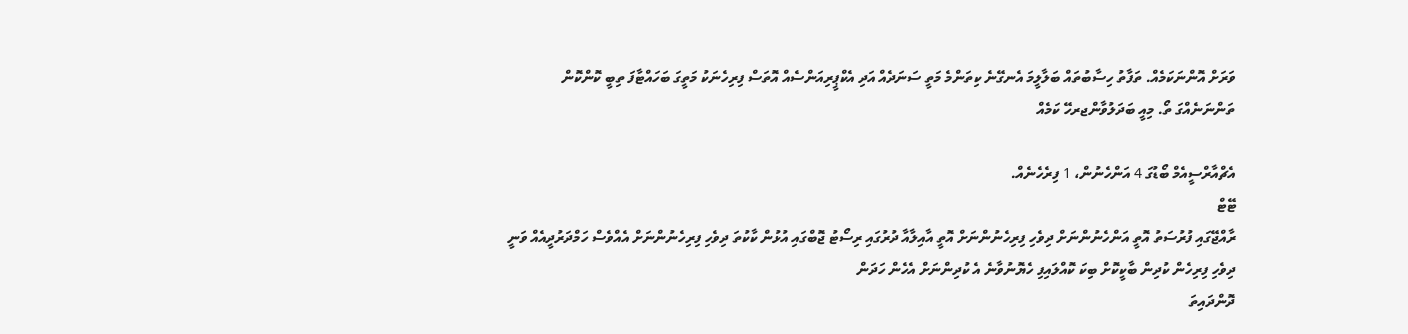ވަރަށް އޮންނަކަމެއް. ތަފާތު ހިސާބުތައް ބަލާލީމަ އެނގޭނެ ކިތަންމެ މަތީ ސަނަދެއް އަދި އެކްޕީރިއަންސެއް އޮތަސް ފިރިހެނަކު މަތީގަ ބަހައްޓާފަ ތިބީ ކޮންކޮން ތަންނަނެއްގަ ތޯ. މިއީ ބަދަލުވާންޖރހޭ ކަމެއް

އެޗްއާރްސީއެމް ބޯޑުގަ 4 އަންހެނުން، 1 ފިރެހެނެއް.
ޓޭޓް
ރާއްޖޭގައި ފުރުސަތު އޮތީ އަންހެނުންނަށް ދިވެހި ފިރިހެނުންނަށް އޮތީ އާއިލާއާ ދުރުގައި ރިސޯޓު ޖޮބްގައި އުޅުން ކާކުތަ ދިވެހި ފިރިހެނުންނަށް އެއްވެސް ހަމްދަރުދީއެއް ވަނީ ދިވެހި ފިރިހެން ކުދިން ބާކީކޮށް ބިކަ ކޮއްލައިފި ހެޔޮނުވާނެ އެ ކުދިންނަށް އެހެން ހަދަން
ދޮންދައިތަ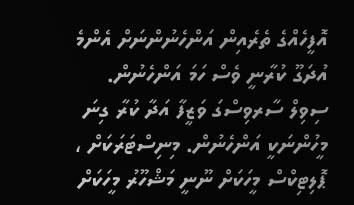އޮފީހެއްގެ ތެރެއިން އަންހެނުންނަށް އެންމެ އުދަގޫ ކުރާނީ ވެސް ހަމަ އަންހެނުން. ސިވިލް ސާރވިސްގަ ވަޒީފާ އަދާ ކުރާ ގިނަ މީހުންނަކީ އަންހެނުން. މިނިސްޓަރަކަށް ، ޕޮލިޓިކްސް މީހަކަށް ނޫނީ މަޝްހޫރު މީހަކަށް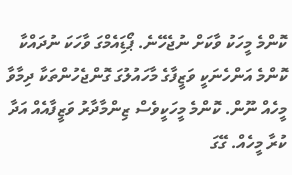ކޮންމެ މީހަކު ވާކަށް ނުޖެހޭނެ. ޕޯޑިައެމްގަ ވާހަކަ ނުދައްކާ ކޮންމެ އަންހެނަކީ ވަޒީފާގެ މާހައުލުގަ ގޮންޖެހުންތަކާ ދިމާވާ މީހެއް ނޫން. ކޮންމެ މީހަކީވެސް ޒިންމާދާރު ވަޒީފާއެއް އަދާ ކުރާ މީހެއް. ގޭގަ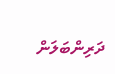ދަރިންބަލަން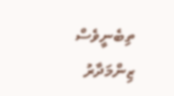ތިބެނީވެސް ޒިންމަދާރު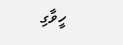ހީވާގި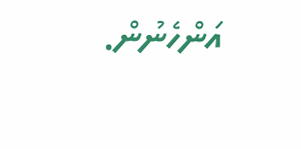އަންހެނުން.